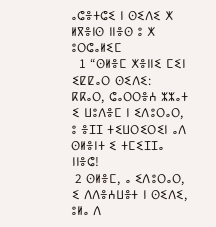ⴰⵛⴻⵜⵛⵉ ⵏ ⵙⵉⴷⵉ ⵅ ⵍⴳⴻⵏⵙ ⵏⵏⴻⵙ ⵓ ⵅ ⵓⵔⵛⴰⵍⵉⵎ
  1 “ⵙⵍⴻⵎ ⵅⴻⵏⵏⵉ ⵎⵉⵏ ⵉⵇⵇⴰⵔ ⵙⵉⴷⵉ:
ⴽⴽⴰⵔ, ⵛⴰⵔⵔⴻⵄ ⵣⵣⴰⵜ ⵉ ⵡⵓⴷⴻⵎ ⵏ ⵉⴷⵓⵔⴰⵔ,
ⵓ ⴻⵊⵊ ⵜⵉⵡⵔⵉⵔⵉⵏ ⴰⴷ ⵙⵍⴻⵏⵜ ⵉ ⵜⵎⵉⵊⵊⴰ ⵏⵏⴻⵛ!
 2 ⵙⵍⴻⵎ, ⴰ ⵉⴷⵓⵔⴰⵔ, ⵉ ⴷⴷⴻⵄⵡⴻⵜ ⵏ ⵙⵉⴷⵉ,
ⵓⵍⴰ ⴷ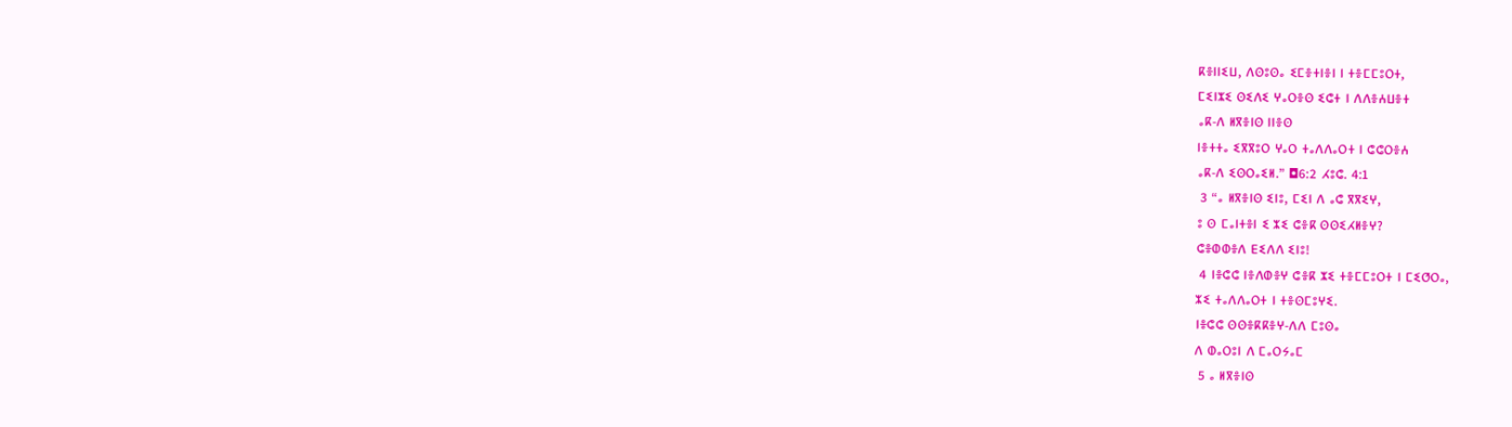ⴽⴻⵏⵏⵉⵡ, ⴷⵙⵓⵙⴰ ⵉⵎⴻⵜⵏⴻⵏ ⵏ ⵜⴻⵎⵎⵓⵔⵜ,
ⵎⵉⵏⵣⵉ ⵙⵉⴷⵉ ⵖⴰⵔⴻⵙ ⵉⵛⵜ ⵏ ⴷⴷⴻⵄⵡⴻⵜ
ⴰⴽ-ⴷ ⵍⴳⴻⵏⵙ ⵏⵏⴻⵙ
ⵏⴻⵜⵜⴰ ⵉⴳⴳⵓⵔ ⵖⴰⵔ ⵜⴰⴷⴷⴰⵔⵜ ⵏ ⵛⵛⵔⴻⵄ
ⴰⴽ-ⴷ ⵉⵙⵔⴰⵉⵍ.” ◘6:2 ⵃⵓⵛ. 4:1
 3 “ⴰ ⵍⴳⴻⵏⵙ ⵉⵏⵓ, ⵎⵉⵏ ⴷ ⴰⵛ ⴳⴳⵉⵖ,
ⵓ ⵙ ⵎⴰⵏⵜⴻⵏ ⵉ ⵣⵉ ⵛⴻⴽ ⵙⵙⵉⵃⵍⴻⵖ?
ⵛⴻⵀⵀⴻⴷ ⴹⵉⴷⴷ ⵉⵏⵓ!
 4 ⵏⴻⵛⵛ ⵏⴻⴷⵀⴻⵖ ⵛⴻⴽ ⵣⵉ ⵜⴻⵎⵎⵓⵔⵜ ⵏ ⵎⵉⵚⵔⴰ,
ⵣⵉ ⵜⴰⴷⴷⴰⵔⵜ ⵏ ⵜⴻⵙⵎⵓⵖⵉ.
ⵏⴻⵛⵛ ⵙⵙⴻⴽⴽⴻⵖ-ⴷⴷ ⵎⵓⵙⴰ
ⴷ ⵀⴰⵔⵓⵏ ⴷ ⵎⴰⵔⵢⴰⵎ
 5 ⴰ ⵍⴳⴻⵏⵙ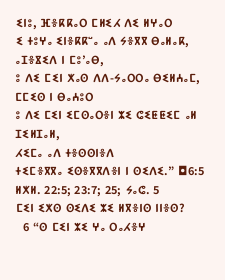ⵉⵏⵓ, ⴼⴻⴽⴽⴰⵔ ⵎⵍⵉⵃ ⴷⵉ ⵍⵖⴰⵔ
ⵉ ⵜⵓⵖⴰ ⵉⵏⴻⴽⴽⵯⴰ ⴰⴷ ⵢⴻⴳⴳ ⴱⴰⵍⴰⴽ,
ⴰⵊⴻⴵⵉⴷ ⵏ ⵎⵓ’ⴰⴱ,
ⵓ ⴷⵉ ⵎⵉⵏ ⵅⴰⵙ ⴷⴷ-ⵢⴰⵔⵔⴰ ⴱⵉⵍⵄⴰⵎ,
ⵎⵎⵉⵙ ⵏ ⴱⴰⵄⵓⵔ
ⵓ ⴷⵉ ⵎⵉⵏ ⵉⵎⵙⴰⵔⴻⵏ ⵣⵉ ⵛⵉⵟⵟⵉⵎ ⴰⵍ ⵊⵉⵍⵊⴰⵍ,
ⵃⵉⵎⴰ ⴰⴷ ⵜⴻⵙⵙⵏⴻⴷ
ⵜⵉⵎⴻⴳⴳⴰ ⵉⵙⴻⴳⴳⴷⴻⵏ ⵏ ⵙⵉⴷⵉ.” ◘6:5 ⵍⵅⵍ. 22:5; 23:7; 25; ⵢⴰⵛ. 5
ⵎⵉⵏ ⵉⵅⵙ ⵙⵉⴷⵉ ⵣⵉ ⵍⴳⴻⵏⵙ ⵏⵏⴻⵙ?
  6 “ⵙ ⵎⵉⵏ ⵣⵉ ⵖⴰ ⵔⴰⵃⴻⵖ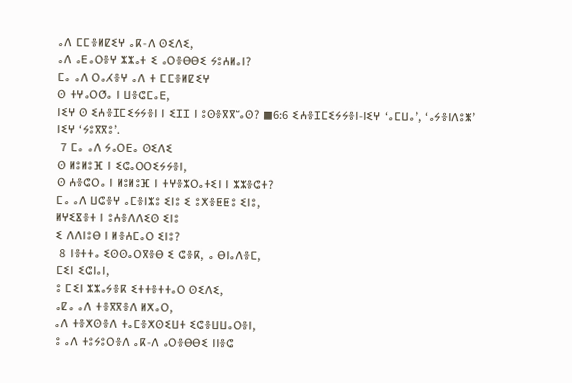ⴰⴷ ⵎⵎⴻⵍⵇⵉⵖ ⴰⴽ-ⴷ ⵙⵉⴷⵉ,
ⴰⴷ ⴰⴹⴰⵔⴻⵖ ⵣⵣⴰⵜ ⵉ ⴰⵔⴻⴱⴱⵉ ⵢⵓⵄⵍⴰⵏ?
ⵎⴰ ⴰⴷ ⵔⴰⵃⴻⵖ ⴰⴷ ⵜ ⵎⵎⴻⵍⵇⵉⵖ
ⵙ ⵜⵖⴰⵔⵚⴰ ⵏ ⵡⴻⵛⵎⴰⴹ,
ⵏⵉⵖ ⵙ ⵉⵄⴻⵊⵎⵉⵢⵢⴻⵏ ⵏ ⵉⵊⵊ ⵏ ⵓⵙⴻⴳⴳⵯⴰⵙ? ◼6:6 ⵉⵄⴻⵊⵎⵉⵢⵢⴻⵏ-ⵏⵉⵖ ‘ⴰⵎⵡⴰ’, ‘ⴰⵢⴻⵏⴷⵓⵥ’ ⵏⵉⵖ ‘ⵢⵓⴳⴳⵓ’.
 7 ⵎⴰ ⴰⴷ ⵢⴰⵔⴹⴰ ⵙⵉⴷⵉ
ⵙ ⵍⵓⵍⵓⴼ ⵏ ⵉⵛⴰⵔⵔⵉⵢⵢⴻⵏ,
ⵙ ⵄⴻⵛⵔⴰ ⵏ ⵍⵓⵍⵓⴼ ⵏ ⵜⵖⴻⵣⵔⴰⵜⵉⵏ ⵏ ⵣⵣⴻⵛⵜ?
ⵎⴰ ⴰⴷ ⵡⵛⴻⵖ ⴰⵎⴻⵏⵣⵓ ⵉⵏⵓ ⵉ ⵓⵅⴻⵟⵟⵓ ⵉⵏⵓ,
ⵍⵖⵉⴵⴻⵜ ⵏ ⵓⵄⴻⴷⴷⵉⵙ ⵉⵏⵓ
ⵉ ⴷⴷⵏⵓⴱ ⵏ ⵍⴻⵄⵎⴰⵔ ⵉⵏⵓ?
 8 ⵏⴻⵜⵜⴰ ⵉⵙⵙⴰⵔⴳⴻⴱ ⵉ ⵛⴻⴽ, ⴰ ⴱⵏⴰⴷⴻⵎ,
ⵎⵉⵏ ⵉⵛⵏⴰⵏ,
ⵓ ⵎⵉⵏ ⵣⵣⴰⵢⴻⴽ ⵉⵜⵜⴻⵜⵜⴰⵔ ⵙⵉⴷⵉ,
ⴰⵇⴰ ⴰⴷ ⵜⴻⴳⴳⴻⴷ ⵍⵅⴰⵔ,
ⴰⴷ ⵜⴻⵅⵙⴻⴷ ⵜⴰⵎⴻⵅⵙⵉⵡⵜ ⵉⵛⴻⵡⵡⴰⵔⴻⵏ,
ⵓ ⴰⴷ ⵜⵓⵢⵓⵔⴻⴷ ⴰⴽ-ⴷ ⴰⵔⴻⴱⴱⵉ ⵏⵏⴻⵛ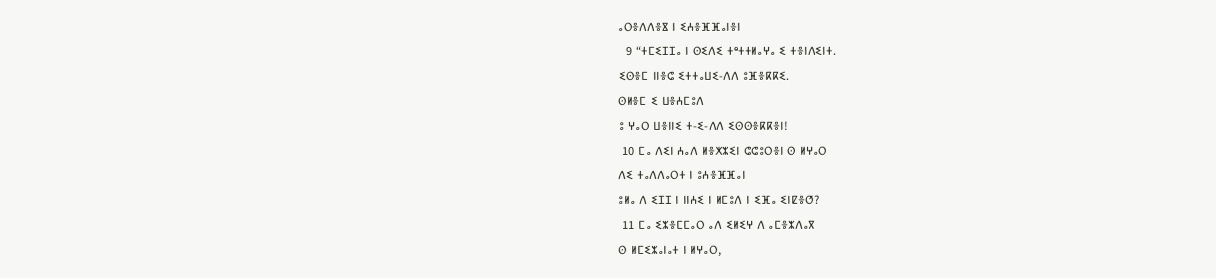ⴰⵔⴻⴷⴷⴻⴵ ⵏ ⵉⵄⴻⴼⴼⴰⵏⴻⵏ
  9 “ⵜⵎⵉⵊⵊⴰ ⵏ ⵙⵉⴷⵉ ⵜᵉⵜⵜⵍⴰⵖⴰ ⵉ ⵜⴻⵏⴷⵉⵏⵜ.
ⵉⵙⴻⵎ ⵏⵏⴻⵛ ⵉⵜⵜⴰⵡⵉ-ⴷⴷ ⵓⴼⴻⴽⴽⵉ.
ⵙⵍⴻⵎ ⵉ ⵡⴻⵄⵎⵓⴷ
ⵓ ⵖⴰⵔ ⵡⴻⵏⵏⵉ ⵜ-ⵉ-ⴷⴷ ⵉⵙⵙⴻⴽⴽⴻⵏ!
 10 ⵎⴰ ⴷⵉⵏ ⵄⴰⴷ ⵍⴻⵅⵣⵉⵏ ⵛⵛⵓⵔⴻⵏ ⵙ ⵍⵖⴰⵔ
ⴷⵉ ⵜⴰⴷⴷⴰⵔⵜ ⵏ ⵓⵄⴻⴼⴼⴰⵏ
ⵓⵍⴰ ⴷ ⵉⵊⵊ ⵏ ⵏⵏⵄⵉ ⵏ ⵍⵎⵓⴷ ⵏ ⵉⴼⴰ ⵉⵏⵇⴻⵚ?
 11 ⵎⴰ ⵉⵣⴻⵎⵎⴰⵔ ⴰⴷ ⵉⵍⵉⵖ ⴷ ⴰⵎⴻⵣⴷⴰⴳ
ⵙ ⵍⵎⵉⵣⴰⵏⴰⵜ ⵏ ⵍⵖⴰⵔ,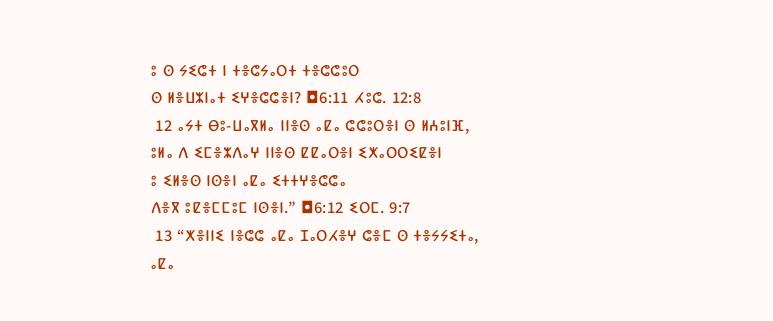ⵓ ⵙ ⵢⵉⵛⵜ ⵏ ⵜⴻⵛⵢⴰⵔⵜ ⵜⴻⵛⵛⵓⵔ
ⵙ ⵍⴻⵡⵣⵏⴰⵜ ⵉⵖⴻⵛⵛⴻⵏ? ◘6:11 ⵃⵓⵛ. 12:8
 12 ⴰⵢⵜ ⴱⵓ-ⵡⴰⴳⵍⴰ ⵏⵏⴻⵙ ⴰⵇⴰ ⵛⵛⵓⵔⴻⵏ ⵙ ⵍⵄⵓⵏⴼ,
ⵓⵍⴰ ⴷ ⵉⵎⴻⵣⴷⴰⵖ ⵏⵏⴻⵙ ⵇⵇⴰⵔⴻⵏ ⵉⵅⴰⵔⵔⵉⵇⴻⵏ
ⵓ ⵉⵍⴻⵙ ⵏⵙⴻⵏ ⴰⵇⴰ ⵉⵜⵜⵖⴻⵛⵛⴰ
ⴷⴻⴳ ⵓⵇⴻⵎⵎⵓⵎ ⵏⵙⴻⵏ.” ◘6:12 ⵉⵔⵎ. 9:7
 13 “ⵅⴻⵏⵏⵉ ⵏⴻⵛⵛ ⴰⵇⴰ ⵊⴰⵔⵃⴻⵖ ⵛⴻⵎ ⵙ ⵜⴻⵢⵢⵉⵜⴰ,
ⴰⵇⴰ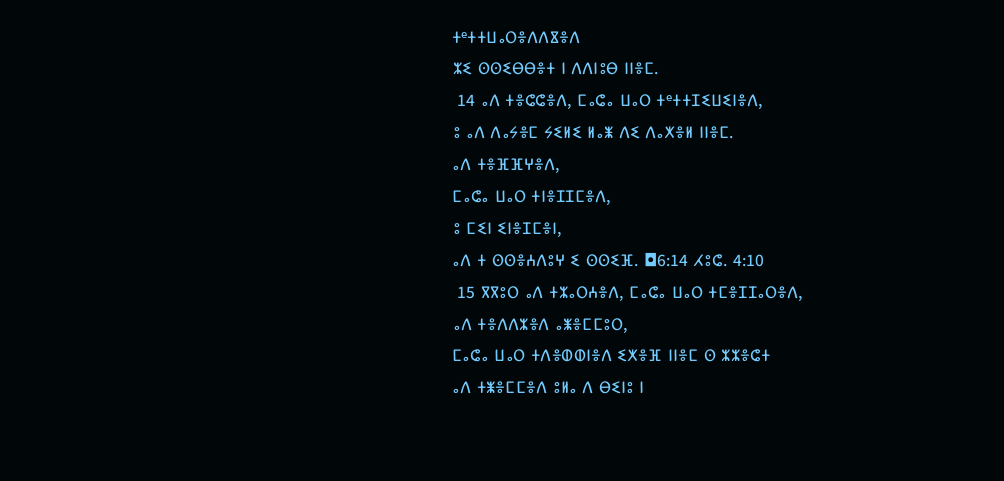ⵜᵉⵜⵜⵡⴰⵔⴻⴷⴷⴵⴻⴷ
ⵣⵉ ⵙⵙⵉⴱⴱⴻⵜ ⵏ ⴷⴷⵏⵓⴱ ⵏⵏⴻⵎ.
 14 ⴰⴷ ⵜⴻⵛⵛⴻⴷ, ⵎⴰⵛⴰ ⵡⴰⵔ ⵜᵉⵜⵜⵊⵉⵡⵉⵏⴻⴷ,
ⵓ ⴰⴷ ⴷⴰⵢⴻⵎ ⵢⵉⵍⵉ ⵍⴰⵥ ⴷⵉ ⴷⴰⵅⴻⵍ ⵏⵏⴻⵎ.
ⴰⴷ ⵜⴻⴼⴼⵖⴻⴷ,
ⵎⴰⵛⴰ ⵡⴰⵔ ⵜⵏⴻⵊⵊⵎⴻⴷ,
ⵓ ⵎⵉⵏ ⵉⵏⴻⵊⵎⴻⵏ,
ⴰⴷ ⵜ ⵙⵙⴻⵄⴷⵓⵖ ⵉ ⵙⵙⵉⴼ. ◘6:14 ⵃⵓⵛ. 4:10
 15 ⴳⴳⵓⵔ ⴰⴷ ⵜⵣⴰⵔⵄⴻⴷ, ⵎⴰⵛⴰ ⵡⴰⵔ ⵜⵎⴻⵊⵊⴰⵔⴻⴷ,
ⴰⴷ ⵜⴻⴷⴷⵣⴻⴷ ⴰⵥⴻⵎⵎⵓⵔ,
ⵎⴰⵛⴰ ⵡⴰⵔ ⵜⴷⴻⵀⵀⵏⴻⴷ ⵉⵅⴻⴼ ⵏⵏⴻⵎ ⵙ ⵣⵣⴻⵛⵜ
ⴰⴷ ⵜⵥⴻⵎⵎⴻⴷ ⵓⵍⴰ ⴷ ⴱⵉⵏⵓ ⵏ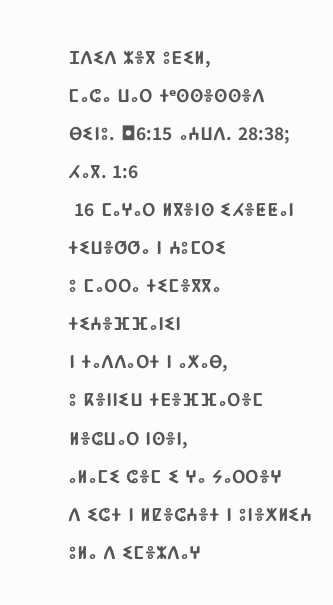ⵊⴷⵉⴷ ⵣⴻⴳ ⵓⴹⵉⵍ,
ⵎⴰⵛⴰ ⵡⴰⵔ ⵜᵉⵙⵙⴻⵙⵙⴻⴷ ⴱⵉⵏⵓ. ◘6:15 ⴰⵄⵡⴷ. 28:38; ⵃⴰⴳ. 1:6
 16 ⵎⴰⵖⴰⵔ ⵍⴳⴻⵏⵙ ⵉⵃⴻⵟⵟⴰⵏ ⵜⵉⵡⴻⵚⵚⴰ ⵏ ⵄⵓⵎⵔⵉ
ⵓ ⵎⴰⵔⵔⴰ ⵜⵉⵎⴻⴳⴳⴰ ⵜⵉⵄⴻⴼⴼⴰⵏⵉⵏ
ⵏ ⵜⴰⴷⴷⴰⵔⵜ ⵏ ⴰⵅⴰⴱ,
ⵓ ⴽⴻⵏⵏⵉⵡ ⵜⴹⴻⴼⴼⴰⵔⴻⵎ ⵍⴻⵛⵡⴰⵔ ⵏⵙⴻⵏ,
ⴰⵍⴰⵎⵉ ⵛⴻⵎ ⵉ ⵖⴰ ⵢⴰⵔⵔⴻⵖ
ⴷ ⵉⵛⵜ ⵏ ⵍⵇⴻⵛⵄⴻⵜ ⵏ ⵓⵏⴻⵅⵍⵉⵄ
ⵓⵍⴰ ⴷ ⵉⵎⴻⵣⴷⴰⵖ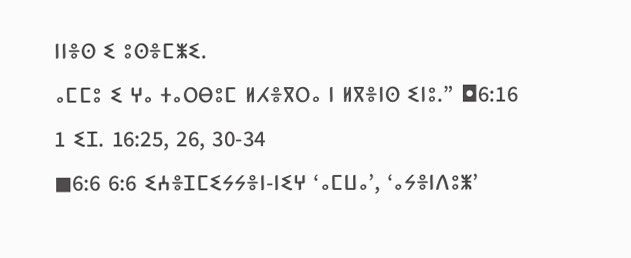ⵏⵏⴻⵙ ⵉ ⵓⵙⴻⵎⵥⵉ.
ⴰⵎⵎⵓ ⵉ ⵖⴰ ⵜⴰⵔⴱⵓⵎ ⵍⵃⴻⴳⵔⴰ ⵏ ⵍⴳⴻⵏⵙ ⵉⵏⵓ.” ◘6:16 1 ⵉⵊ. 16:25, 26, 30-34
◼6:6 6:6 ⵉⵄⴻⵊⵎⵉⵢⵢⴻⵏ-ⵏⵉⵖ ‘ⴰⵎⵡⴰ’, ‘ⴰⵢⴻⵏⴷⵓⵥ’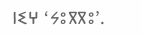ⵏⵉⵖ ‘ⵢⵓⴳⴳⵓ’.